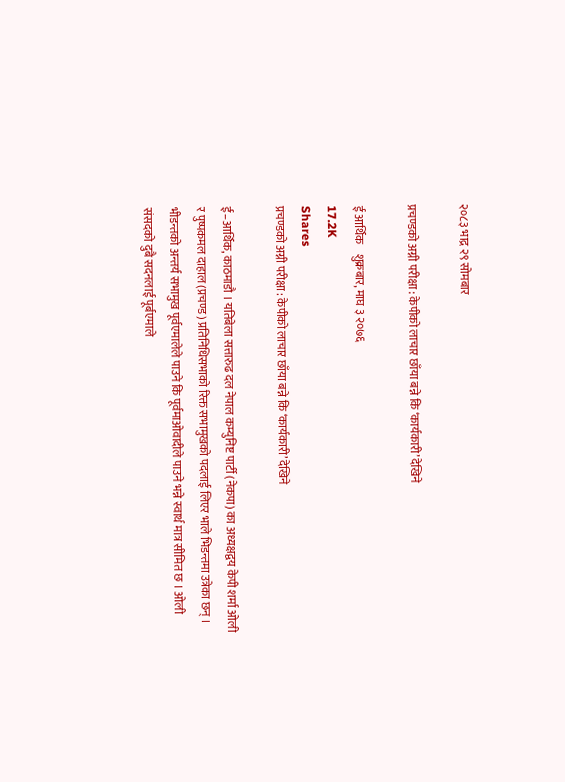२०८३ भाद्र २९ सोमबार

प्रचण्डको अग्नी परीक्षा : केपीको लाचार छाँया बन्ने कि ‘कार्यकारी’ देखिने

ई आर्थिक    शुक्रबार, माघ ३ २०७६
17.2K
Shares
प्रचण्डको अग्नी परीक्षा : केपीको लाचार छाँया बन्ने कि ‘कार्यकारी’ देखिने

ई–आर्थिक, काठमाडौ । यतिबेला सत्तारुढ दल नेपाल कम्युनिष्ट पार्टी (नेकपा) का अध्यक्षद्वय केपी शर्मा ओली र पुष्पकमल दाहाल (प्रचण्ड) प्रतिनिधिसभाको रिक्त सभामुखको पदलाई लिएर भाले भिडन्तमा उत्रेका छन् । भीडन्तको अन्तर्य सभामुख पूर्वएमालेले पाउने कि पूर्वमाओवादीले पाउने भन्ने स्वार्थ मात्र सीमित छ । ओली संसदको दुबै सदनलाई पूर्बएमाले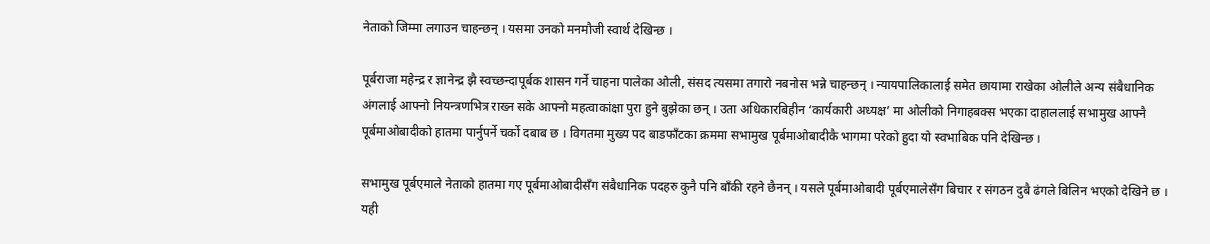नेताको जिम्मा लगाउन चाहन्छन् । यसमा उनको मनमौजी स्वार्थ देखिन्छ ।

पूर्बराजा महेन्द्र र ज्ञानेन्द्र झै स्वच्छन्दापूर्बक शासन गर्ने चाहना पालेका ओली, संसद त्यसमा तगारो नबनोस भन्ने चाहन्छन् । न्यायपालिकालाई समेत छायामा राखेका ओलीले अन्य संबैधानिक अंगलाई आफ्नो नियन्त्रणभित्र राख्न सके आफ्नो महत्वाकांक्षा पुरा हुने बुझेका छन् । उता अधिकारबिहीन ‘कार्यकारी अध्यक्ष’ मा ओलीको निगाहबक्स भएका दाहाललाई सभामुख आफ्नै पूर्बमाओबादीको हातमा पार्नुपर्ने चर्को दबाब छ । विगतमा मुख्य पद बाडफाँटका क्रममा सभामुख पूर्बमाओबादीकै भागमा परेको हुदा यो स्वभाबिक पनि देखिन्छ ।

सभामुख पूर्बएमाले नेताको हातमा गए पूर्बमाओबादीसँग संबैधानिक पदहरु कुनै पनि बाँकी रहने छैनन् । यसले पूर्बमाओबादी पूर्बएमालेसँग बिचार र संगठन दुबै ढंगले बिलिन भएको देखिने छ । यही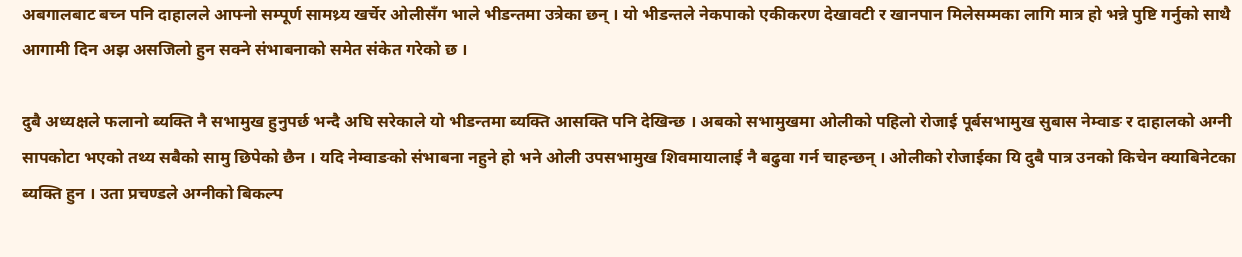अबगालबाट बच्न पनि दाहालले आफ्नो सम्पूर्ण सामथ्र्य खर्चेर ओलीसँग भाले भीडन्तमा उत्रेका छन् । यो भीडन्तले नेकपाको एकीकरण देखावटी र खानपान मिलेसम्मका लागि मात्र हो भन्ने पुष्टि गर्नुको साथै आगामी दिन अझ असजिलो हुन सक्ने संभाबनाको समेत संकेत गरेको छ ।

दुबै अध्यक्षले फलानो ब्यक्ति नै सभामुख हुनुपर्छ भन्दै अघि सरेकाले यो भीडन्तमा ब्यक्ति आसक्ति पनि देखिन्छ । अबको सभामुखमा ओलीको पहिलो रोजाई पूर्बसभामुख सुबास नेम्वाङ र दाहालको अग्नी सापकोटा भएको तथ्य सबैको सामु छिपेको छैन । यदि नेम्वाङको संभाबना नहुने हो भने ओली उपसभामुख शिवमायालाई नै बढुवा गर्न चाहन्छन् । ओलीको रोजाईका यि दुबै पात्र उनको किचेन क्याबिनेटका ब्यक्ति हुन । उता प्रचण्डले अग्नीको बिकल्प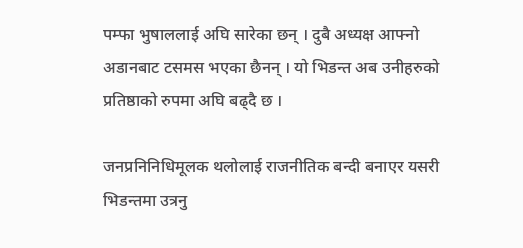पम्फा भुषाललाई अघि सारेका छन् । दुबै अध्यक्ष आफ्नो अडानबाट टसमस भएका छैनन् । यो भिडन्त अब उनीहरुको प्रतिष्ठाको रुपमा अघि बढ्दै छ ।

जनप्रनिनिधिमूलक थलोलाई राजनीतिक बन्दी बनाएर यसरी भिडन्तमा उत्रनु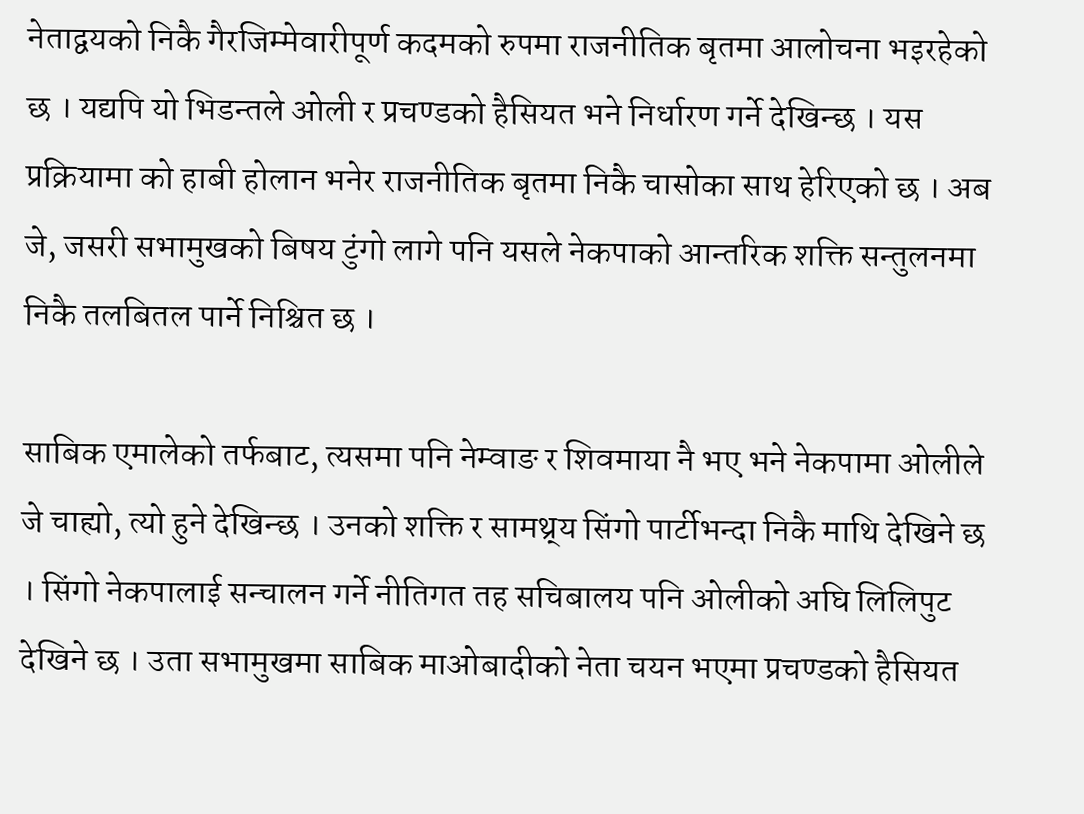नेताद्वयको निकै गैरजिम्मेवारीपूर्ण कदमको रुपमा राजनीतिक बृतमा आलोचना भइरहेको छ । यद्यपि यो भिडन्तले ओली र प्रचण्डको हैसियत भने निर्धारण गर्ने देखिन्छ । यस प्रक्रियामा को हाबी होलान भनेर राजनीतिक बृतमा निकै चासोका साथ हेरिएको छ । अब जे, जसरी सभामुखको बिषय टुंगो लागे पनि यसले नेकपाको आन्तरिक शक्ति सन्तुलनमा निकै तलबितल पार्ने निश्चित छ ।

साबिक एमालेको तर्फबाट, त्यसमा पनि नेम्वाङ र शिवमाया नै भए भने नेकपामा ओलीले जे चाह्यो, त्यो हुने देखिन्छ । उनको शक्ति र सामथ्र्य सिंगो पार्टीभन्दा निकै माथि देखिने छ । सिंगो नेकपालाई सन्चालन गर्ने नीतिगत तह सचिबालय पनि ओलीको अघि लिलिपुट देखिने छ । उता सभामुखमा साबिक माओबादीको नेता चयन भएमा प्रचण्डको हैसियत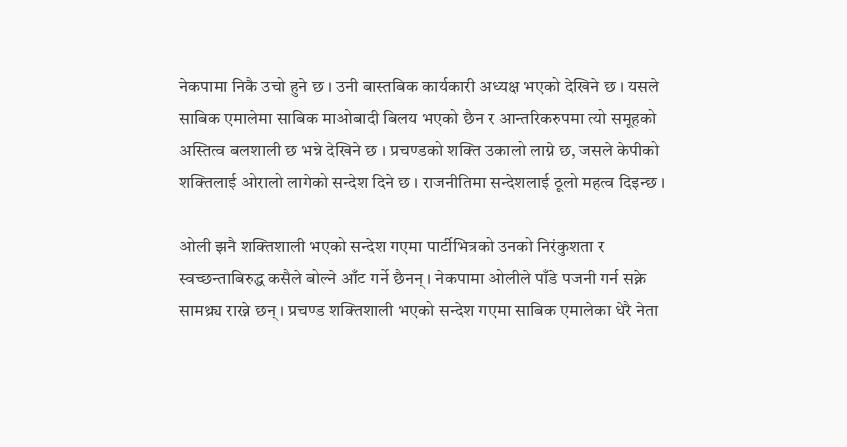नेकपामा निकै उचो हुने छ । उनी बास्तबिक कार्यकारी अध्यक्ष भएको देखिने छ । यसले साबिक एमालेमा साबिक माओबादी बिलय भएको छैन र आन्तरिकरुपमा त्यो समूहको अस्तित्व बलशाली छ भन्ने देखिने छ । प्रचण्डको शक्ति उकालो लाग्ने छ, जसले केपीको शक्तिलाई ओरालो लागेको सन्देश दिने छ । राजनीतिमा सन्देशलाई ठूलो महत्व दिइन्छ ।

ओली झनै शक्तिशाली भएको सन्देश गएमा पार्टीभित्रको उनको निरंकुशता र स्वच्छन्ताबिरुद्ध कसैले बोल्ने आँट गर्ने छैनन् । नेकपामा ओलीले पाँडे पजनी गर्न सक्ने सामथ्र्य राख्ने छन् । प्रचण्ड शक्तिशाली भएको सन्देश गएमा साबिक एमालेका धेरै नेता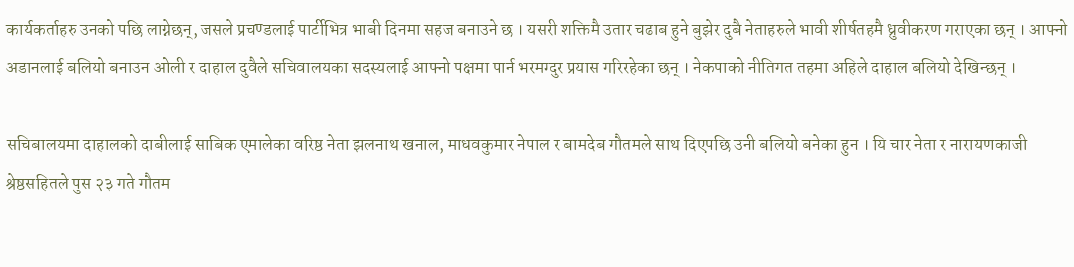कार्यकर्ताहरु उनको पछि लाग्नेछन्, जसले प्रचण्डलाई पार्टीभित्र भाबी दिनमा सहज बनाउने छ । यसरी शक्तिमै उतार चढाब हुने बुझेर दुबै नेताहरुले भावी शीर्षतहमै ध्रुवीकरण गराएका छन् । आफ्नो अडानलाई बलियो बनाउन ओली र दाहाल दुवैले सचिवालयका सदस्यलाई आफ्नो पक्षमा पार्न भरमग्दुर प्रयास गरिरहेका छन् । नेकपाको नीतिगत तहमा अहिले दाहाल बलियो देखिन्छन् ।

सचिबालयमा दाहालको दाबीलाई साबिक एमालेका वरिष्ठ नेता झलनाथ खनाल, माधवकुमार नेपाल र बामदेब गौतमले साथ दिएपछि उनी बलियो बनेका हुन । यि चार नेता र नारायणकाजी श्रेष्ठसहितले पुस २३ गते गौतम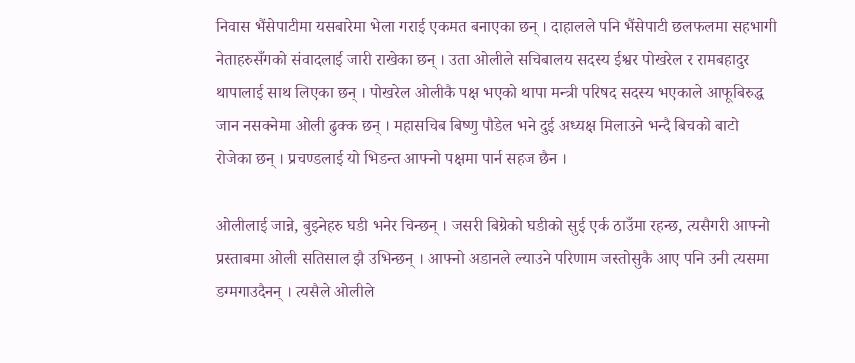निवास भैंसेपाटीमा यसबारेमा भेला गराई एकमत बनाएका छन् । दाहालले पनि भैंसेपाटी छलफलमा सहभागी नेताहरुसँगको संवादलाई जारी राखेका छन् । उता ओलीले सचिबालय सदस्य ईश्वर पोखरेल र रामबहादुर थापालाई साथ लिएका छन् । पोखरेल ओलीकै पक्ष भएको थापा मन्त्री परिषद सदस्य भएकाले आफूबिरुद्ध जान नसक्नेमा ओली ढुक्क छन् । महासचिब बिष्णु पौडेल भने दुई अध्यक्ष मिलाउने भन्दै बिचको बाटो रोजेका छन् । प्रचण्डलाई यो भिडन्त आफ्नो पक्षमा पार्न सहज छैन ।

ओलीलाई जान्ने, बुझ्नेहरु घडी भनेर चिन्छन् । जसरी बिग्रेको घडीको सुई एर्क ठाउँमा रहन्छ, त्यसैगरी आफ्नो प्रस्ताबमा ओली सतिसाल झै उभिन्छन् । आफ्नो अडानले ल्याउने परिणाम जस्तोसुकै आए पनि उनी त्यसमा डग्मगाउदैनन् । त्यसैले ओलीले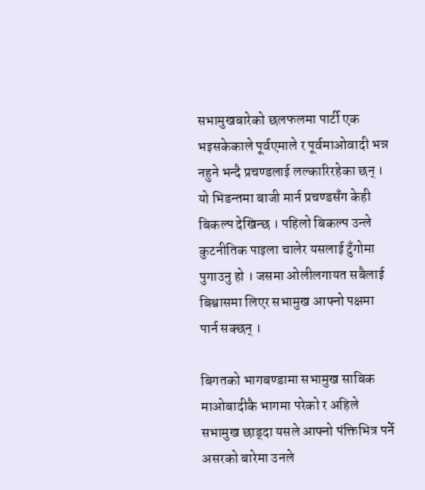सभामुखबारेको छलफलमा पार्टी एक भइसकेकाले पूर्वएमाले र पूर्वमाओवादी भन्न नहुने भन्दै प्रचण्डलाई लल्कारिरहेका छन् । यो भिडन्तमा बाजी मार्न प्रचण्डसँग केही बिकल्प देखिन्छ । पहिलो बिकल्प उन्ले कुटनीतिक पाइला चालेर यसलाई टुँगोमा पुगाउनु हो । जसमा ओलीलगायत सबैलाई बिश्वासमा लिएर सभामुख आफ्नो पक्षमा पार्न सक्छन् ।

बिगतको भागबण्डामा सभामुख साबिक माओबादीकै भागमा परेको र अहिले सभामुख छाड्दा यसले आफ्नो पंक्तिभित्र पर्ने असरको बारेमा उनले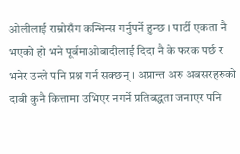ओलीलाई राम्रोसँग कन्भिन्स गर्नुपर्ने हुन्छ । पार्टी एकता नै भएको हो भने पूर्बमाओबादीलाई दिदा नै के फरक पर्छ र भनेर उन्ले पनि प्रश्न गर्न सक्छन् । अप्रान्त अरु अबसरहरुको दाबी कुनै कित्तामा उभिएर नगर्ने प्रतिबद्धता जनाएर पनि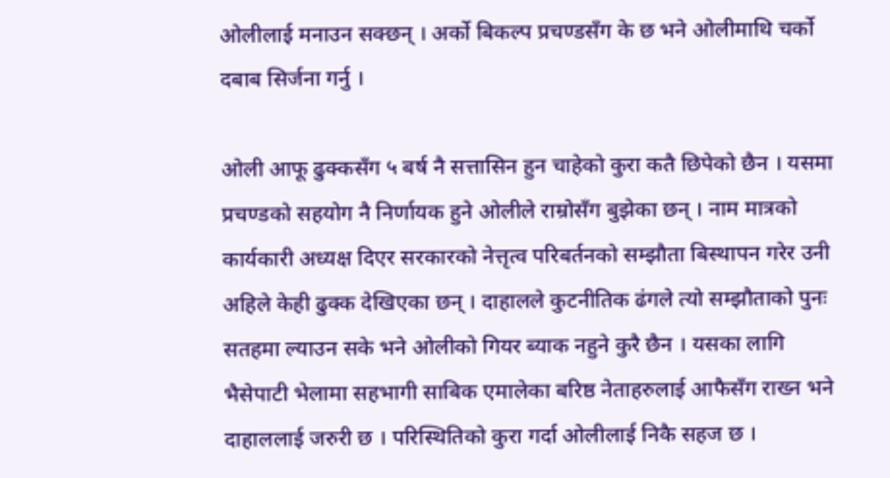ओलीलाई मनाउन सक्छन् । अर्को बिकल्प प्रचण्डसँग के छ भने ओलीमाथि चर्को दबाब सिर्जना गर्नु ।

ओली आफू ढुक्कसँग ५ बर्ष नै सत्तासिन हुन चाहेको कुरा कतै छिपेको छैन । यसमा प्रचण्डको सहयोग नै निर्णायक हुने ओलीले राम्रोसँग बुझेका छन् । नाम मात्रको कार्यकारी अध्यक्ष दिएर सरकारको नेत्तृत्व परिबर्तनको सम्झौता बिस्थापन गरेर उनी अहिले केही ढुक्क देखिएका छन् । दाहालले कुटनीतिक ढंगले त्यो सम्झौताको पुनः सतहमा ल्याउन सके भने ओलीको गियर ब्याक नहुने कुरै छैन । यसका लागि भैसेपाटी भेलामा सहभागी साबिक एमालेका बरिष्ठ नेताहरुलाई आफैसँग राख्न भने दाहाललाई जरुरी छ । परिस्थितिको कुरा गर्दा ओलीलाई निकै सहज छ ।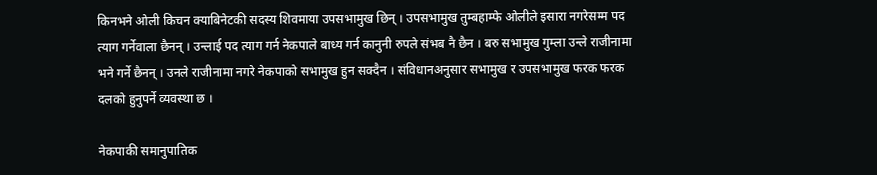किनभने ओली किचन क्याबिनेटकी सदस्य शिवमाया उपसभामुख छिन् । उपसभामुख तुम्बहाम्फे ओलीले इसारा नगरेसम्म पद त्याग गर्नेवाला छैनन् । उन्लाई पद त्याग गर्न नेकपाले बाध्य गर्न कानुनी रुपले संभब नै छैन । बरु सभामुख गुम्ला उन्ले राजीनामा भने गर्ने छैनन् । उनले राजीनामा नगरे नेकपाको सभामुख हुन सक्दैन । संविधानअनुसार सभामुख र उपसभामुख फरक फरक दलको हुनुपर्ने व्यवस्था छ ।

नेकपाकी समानुपातिक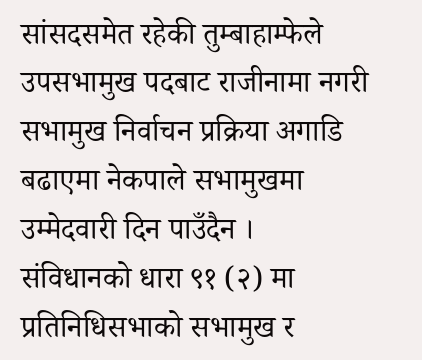सांसदसमेत रहेकी तुम्बाहाम्फेले उपसभामुख पदबाट राजीनामा नगरी सभामुख निर्वाचन प्रक्रिया अगाडि बढाएमा नेकपाले सभामुखमा उम्मेदवारी दिन पाउँदैन । संविधानको धारा ९१ (२) मा प्रतिनिधिसभाको सभामुख र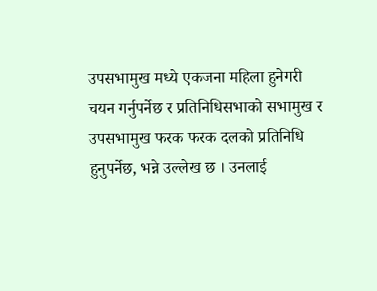उपसभामुख मध्ये एकजना महिला हुनेगरी चयन गर्नुपर्नेछ र प्रतिनिधिसभाको सभामुख र उपसभामुख फरक फरक दलको प्रतिनिधि हुनुपर्नेछ, भन्ने उल्लेख छ । उनलाई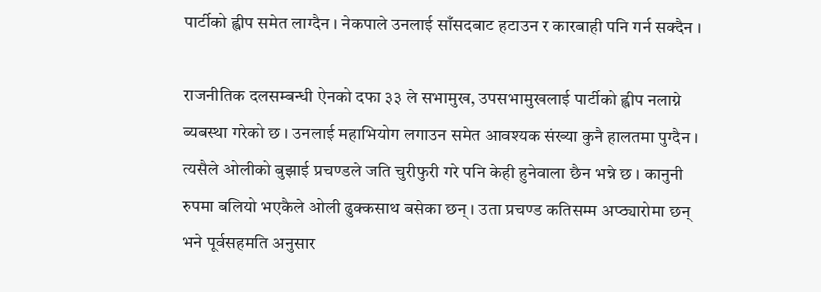पार्टीको ह्वीप समेत लाग्दैन । नेकपाले उनलाई साँसदबाट हटाउन र कारबाही पनि गर्न सक्दैन ।

राजनीतिक दलसम्बन्धी ऐनको दफा ३३ ले सभामुख, उपसभामुखलाई पार्टीको ह्वीप नलाग्ने ब्यबस्था गरेको छ । उनलाई महाभियोग लगाउन समेत आवश्यक संख्या कुनै हालतमा पुग्दैन । त्यसैले ओलीको बुझाई प्रचण्डले जति चुरीफुरी गरे पनि केही हुनेवाला छैन भन्ने छ । कानुनी रुपमा बलियो भएकैले ओली ढुक्कसाथ बसेका छन् । उता प्रचण्ड कतिसम्म अप्ठ्यारोमा छन् भने पूर्वसहमति अनुसार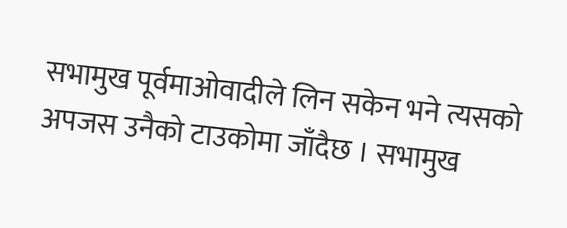सभामुख पूर्वमाओवादीले लिन सकेन भने त्यसको अपजस उनैको टाउकोमा जाँदैछ । सभामुख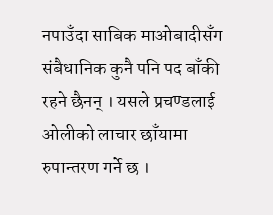नपाउँदा साबिक माओबादीसँग संबैधानिक कुनै पनि पद बाँकी रहने छैनन् । यसले प्रचण्डलाई ओलीको लाचार छाँयामा रुपान्तरण गर्ने छ ।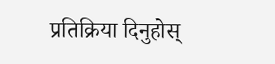प्रतिक्रिया दिनुहोस्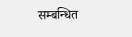सम्बन्धित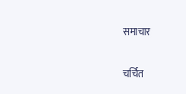समाचार

चर्चित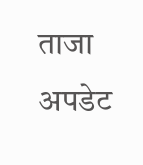ताजा अपडेट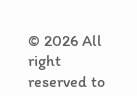© 2026 All right reserved to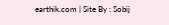earthik.com | Site By : Sobij